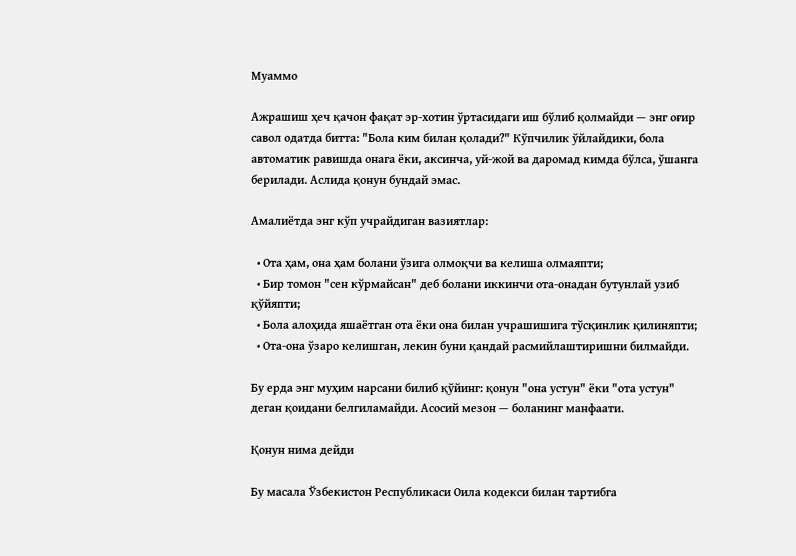Муаммо

Ажрашиш ҳеч қачон фақат эр-хотин ўртасидаги иш бўлиб қолмайди — энг оғир савол одатда битта: "Бола ким билан қолади?" Кўпчилик ўйлайдики, бола автоматик равишда онага ёки, аксинча, уй-жой ва даромад кимда бўлса, ўшанга берилади. Аслида қонун бундай эмас.

Амалиётда энг кўп учрайдиган вазиятлар:

  • Ота ҳам, она ҳам болани ўзига олмоқчи ва келиша олмаяпти;
  • Бир томон "сен кўрмайсан" деб болани иккинчи ота-онадан бутунлай узиб қўйяпти;
  • Бола алоҳида яшаётган ота ёки она билан учрашишига тўсқинлик қилиняпти;
  • Ота-она ўзаро келишган, лекин буни қандай расмийлаштиришни билмайди.

Бу ерда энг муҳим нарсани билиб қўйинг: қонун "она устун" ёки "ота устун" деган қоидани белгиламайди. Асосий мезон — боланинг манфаати.

Қонун нима дейди

Бу масала Ўзбекистон Республикаси Оила кодекси билан тартибга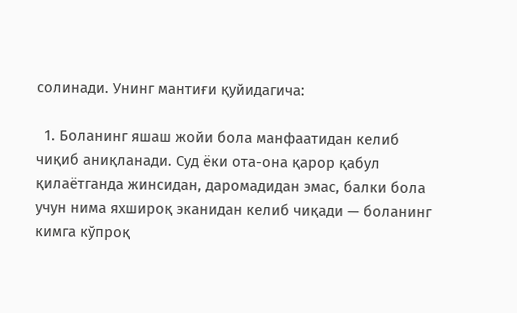солинади. Унинг мантиғи қуйидагича:

  1. Боланинг яшаш жойи бола манфаатидан келиб чиқиб аниқланади. Суд ёки ота-она қарор қабул қилаётганда жинсидан, даромадидан эмас, балки бола учун нима яхшироқ эканидан келиб чиқади — боланинг кимга кўпроқ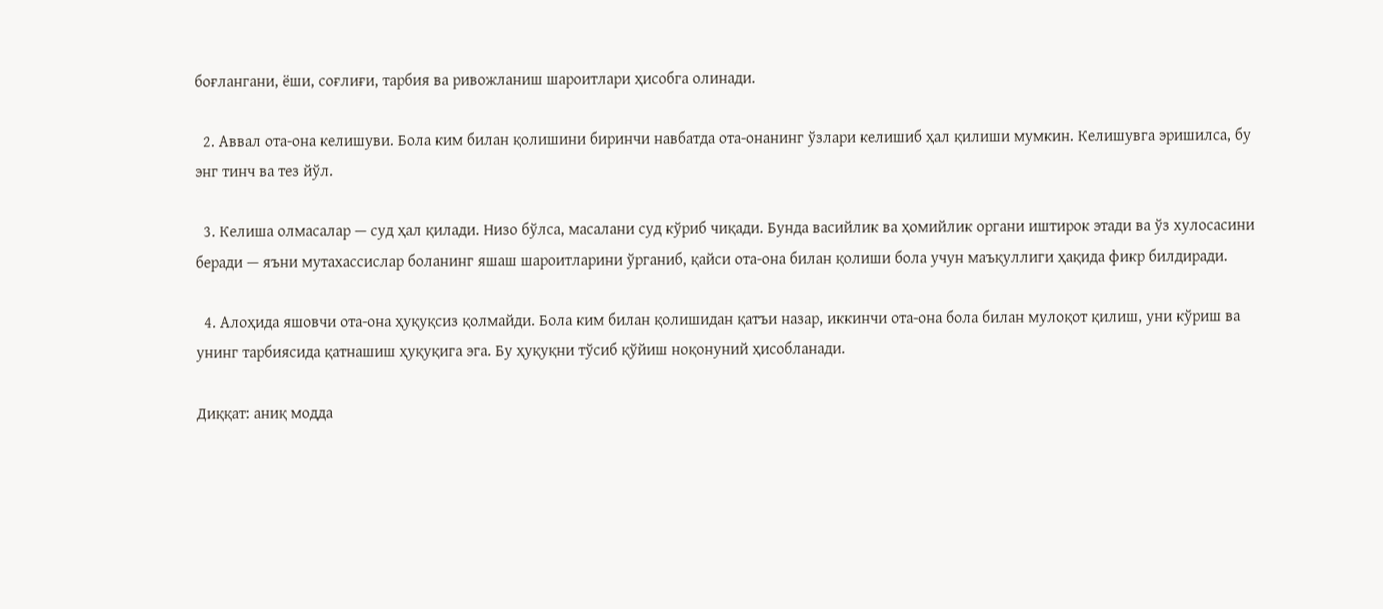боғлангани, ёши, соғлиғи, тарбия ва ривожланиш шароитлари ҳисобга олинади.

  2. Аввал ота-она келишуви. Бола ким билан қолишини биринчи навбатда ота-онанинг ўзлари келишиб ҳал қилиши мумкин. Келишувга эришилса, бу энг тинч ва тез йўл.

  3. Келиша олмасалар — суд ҳал қилади. Низо бўлса, масалани суд кўриб чиқади. Бунда васийлик ва ҳомийлик органи иштирок этади ва ўз хулосасини беради — яъни мутахассислар боланинг яшаш шароитларини ўрганиб, қайси ота-она билан қолиши бола учун маъқуллиги ҳақида фикр билдиради.

  4. Алоҳида яшовчи ота-она ҳуқуқсиз қолмайди. Бола ким билан қолишидан қатъи назар, иккинчи ота-она бола билан мулоқот қилиш, уни кўриш ва унинг тарбиясида қатнашиш ҳуқуқига эга. Бу ҳуқуқни тўсиб қўйиш ноқонуний ҳисобланади.

Диққат: аниқ модда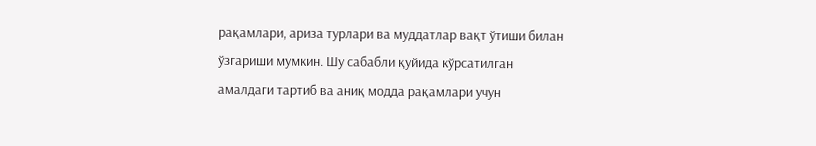рақамлари, ариза турлари ва муддатлар вақт ўтиши билан ўзгариши мумкин. Шу сабабли қуйида кўрсатилган амалдаги тартиб ва аниқ модда рақамлари учун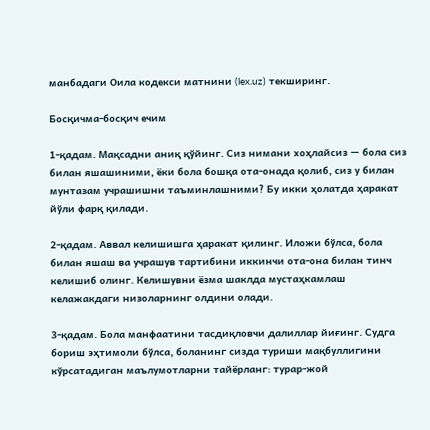манбадаги Оила кодекси матнини (lex.uz) текширинг.

Босқичма-босқич ечим

1-қадам. Мақсадни аниқ қўйинг. Сиз нимани хоҳлайсиз — бола сиз билан яшашиними, ёки бола бошқа ота-онада қолиб, сиз у билан мунтазам учрашишни таъминлашними? Бу икки ҳолатда ҳаракат йўли фарқ қилади.

2-қадам. Аввал келишишга ҳаракат қилинг. Иложи бўлса, бола билан яшаш ва учрашув тартибини иккинчи ота-она билан тинч келишиб олинг. Келишувни ёзма шаклда мустаҳкамлаш келажакдаги низоларнинг олдини олади.

3-қадам. Бола манфаатини тасдиқловчи далиллар йиғинг. Судга бориш эҳтимоли бўлса, боланинг сизда туриши мақбуллигини кўрсатадиган маълумотларни тайёрланг: турар-жой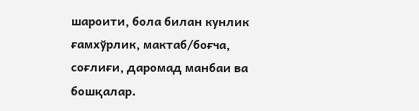шароити, бола билан кунлик ғамхўрлик, мактаб/боғча, соғлиғи, даромад манбаи ва бошқалар.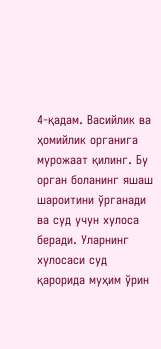4-қадам. Васийлик ва ҳомийлик органига мурожаат қилинг. Бу орган боланинг яшаш шароитини ўрганади ва суд учун хулоса беради. Уларнинг хулосаси суд қарорида муҳим ўрин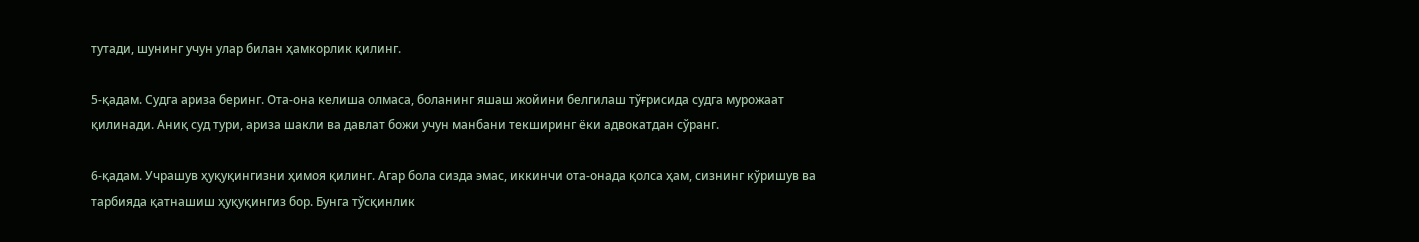тутади, шунинг учун улар билан ҳамкорлик қилинг.

5-қадам. Судга ариза беринг. Ота-она келиша олмаса, боланинг яшаш жойини белгилаш тўғрисида судга мурожаат қилинади. Аниқ суд тури, ариза шакли ва давлат божи учун манбани текширинг ёки адвокатдан сўранг.

6-қадам. Учрашув ҳуқуқингизни ҳимоя қилинг. Агар бола сизда эмас, иккинчи ота-онада қолса ҳам, сизнинг кўришув ва тарбияда қатнашиш ҳуқуқингиз бор. Бунга тўсқинлик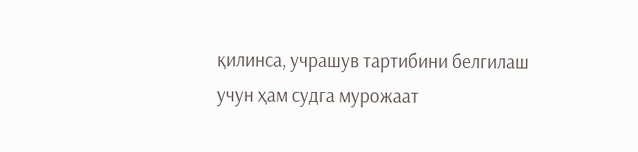қилинса, учрашув тартибини белгилаш учун ҳам судга мурожаат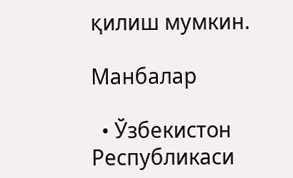қилиш мумкин.

Манбалар

  • Ўзбекистон Республикаси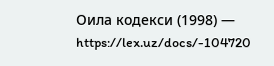Оила кодекси (1998) — https://lex.uz/docs/-104720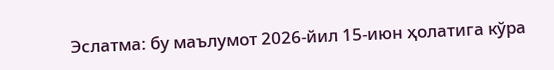Эслатма: бу маълумот 2026-йил 15-июн ҳолатига кўра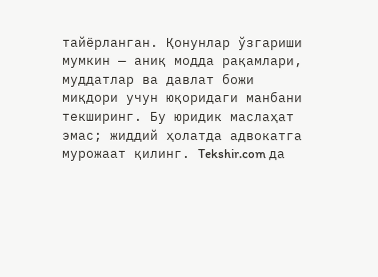тайёрланган. Қонунлар ўзгариши мумкин — аниқ модда рақамлари, муддатлар ва давлат божи миқдори учун юқоридаги манбани текширинг. Бу юридик маслаҳат эмас; жиддий ҳолатда адвокатга мурожаат қилинг. Tekshir.com да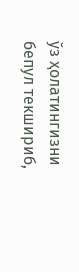ўз ҳолатингизни бепул текшириб,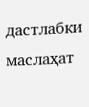дастлабки маслаҳат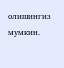олишингиз мумкин.